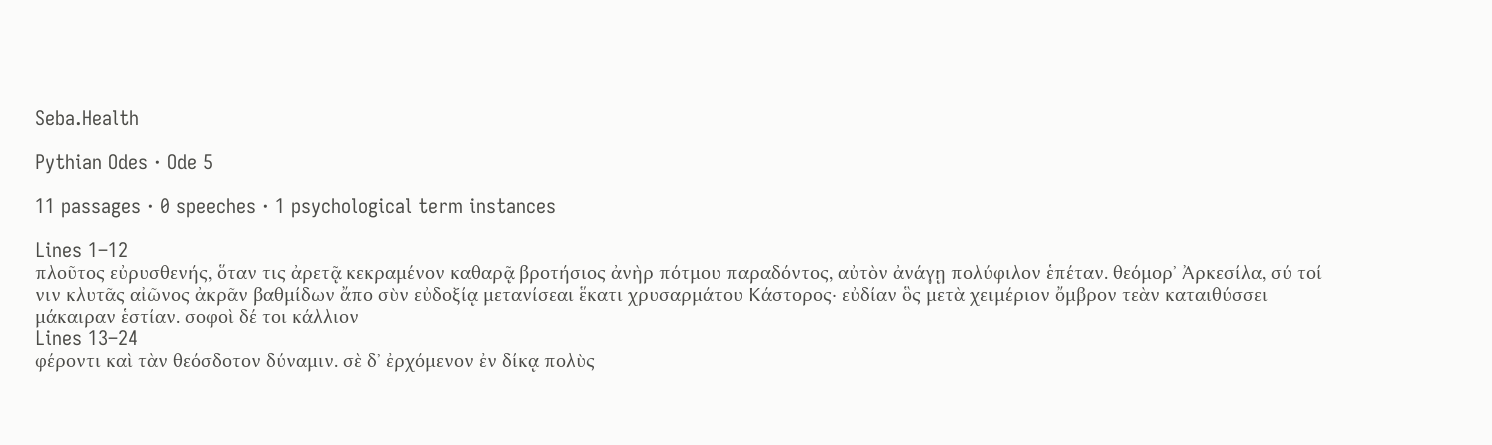Seba.Health

Pythian Odes · Ode 5

11 passages · 0 speeches · 1 psychological term instances

Lines 1–12
πλοῦτος εὐρυσθενής, ὅταν τις ἀρετᾷ κεκραμένον καθαρᾷ βροτήσιος ἀνὴρ πότμου παραδόντος, αὐτὸν ἀνάγῃ πολύφιλον ἑπέταν. θεόμορʼ Ἀρκεσίλα, σύ τοί νιν κλυτᾶς αἰῶνος ἀκρᾶν βαθμίδων ἄπο σὺν εὐδοξίᾳ μετανίσεαι ἕκατι χρυσαρμάτου Κάστορος· εὐδίαν ὃς μετὰ χειμέριον ὄμβρον τεὰν καταιθύσσει μάκαιραν ἑστίαν. σοφοὶ δέ τοι κάλλιον
Lines 13–24
φέροντι καὶ τὰν θεόσδοτον δύναμιν. σὲ δʼ ἐρχόμενον ἐν δίκᾳ πολὺς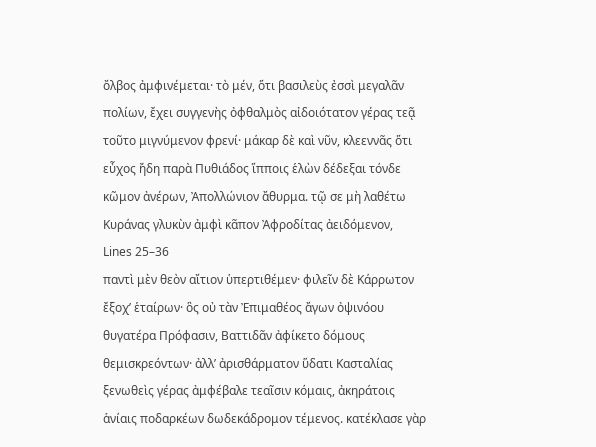ὄλβος ἀμφινέμεται· τὸ μέν, ὅτι βασιλεὺς ἐσσὶ μεγαλᾶν πολίων, ἔχει συγγενὴς ὀφθαλμὸς αἰδοιότατον γέρας τεᾷ τοῦτο μιγνύμενον φρενί· μάκαρ δὲ καὶ νῦν, κλεεννᾶς ὅτι εὖχος ἤδη παρὰ Πυθιάδος ἵπποις ἑλὼν δέδεξαι τόνδε κῶμον ἀνέρων, Ἀπολλώνιον ἄθυρμα. τῷ σε μὴ λαθέτω Κυράνας γλυκὺν ἀμφὶ κᾶπον Ἀφροδίτας ἀειδόμενον,
Lines 25–36
παντὶ μὲν θεὸν αἴτιον ὑπερτιθέμεν· φιλεῖν δὲ Κάρρωτον ἔξοχʼ ἑταίρων· ὃς οὐ τὰν Ἐπιμαθέος ἄγων ὀψινόου θυγατέρα Πρόφασιν, Βαττιδᾶν ἀφίκετο δόμους θεμισκρεόντων· ἀλλʼ ἀρισθάρματον ὕδατι Κασταλίας ξενωθεὶς γέρας ἀμφέβαλε τεαῖσιν κόμαις, ἀκηράτοις ἁνίαις ποδαρκέων δωδεκάδρομον τέμενος. κατέκλασε γὰρ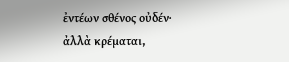ἐντέων σθένος οὐδέν· ἀλλὰ κρέμαται,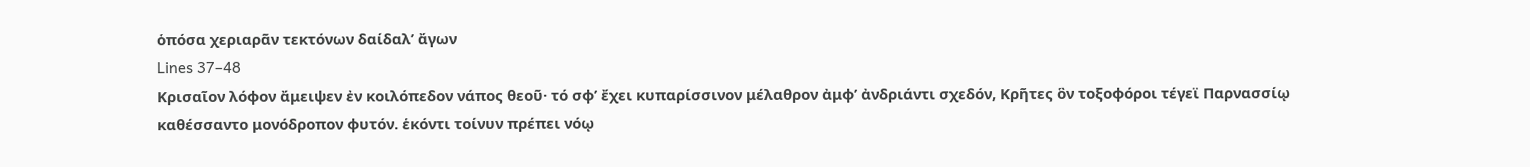ὁπόσα χεριαρᾶν τεκτόνων δαίδαλʼ ἄγων
Lines 37–48
Κρισαῖον λόφον ἄμειψεν ἐν κοιλόπεδον νάπος θεοῦ· τό σφʼ ἔχει κυπαρίσσινον μέλαθρον ἀμφʼ ἀνδριάντι σχεδόν, Κρῆτες ὃν τοξοφόροι τέγεϊ Παρνασσίῳ καθέσσαντο μονόδροπον φυτόν. ἑκόντι τοίνυν πρέπει νόῳ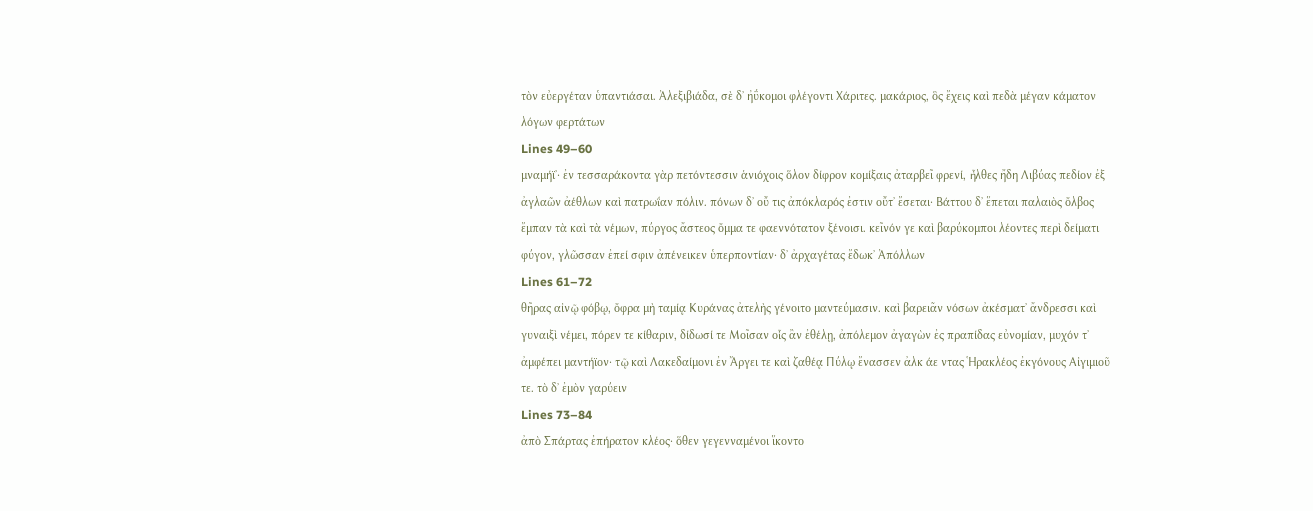τὸν εὐεργέταν ὑπαντιάσαι. Ἀλεξιβιάδα, σὲ δʼ ἠΰκομοι φλέγοντι Χάριτες. μακάριος, ὃς ἔχεις καὶ πεδὰ μέγαν κάματον λόγων φερτάτων
Lines 49–60
μναμήϊʼ· ἐν τεσσαράκοντα γὰρ πετόντεσσιν ἁνιόχοις ὅλον δίφρον κομίξαις ἀταρβεῖ φρενί, ἦλθες ἤδη Λιβύας πεδίον ἐξ ἀγλαῶν ἀέθλων καὶ πατρωΐαν πόλιν. πόνων δʼ οὔ τις ἀπόκλαρός ἐστιν οὔτʼ ἔσεται· Βάττου δʼ ἕπεται παλαιὸς ὄλβος ἔμπαν τὰ καὶ τὰ νέμων, πύργος ἄστεος ὄμμα τε φαεννότατον ξένοισι. κεῖνόν γε καὶ βαρύκομποι λέοντες περὶ δείματι φύγον, γλῶσσαν ἐπεί σφιν ἀπένεικεν ὑπερποντίαν· δʼ ἀρχαγέτας ἔδωκʼ Ἀπόλλων
Lines 61–72
θῆρας αἰνῷ φόβῳ, ὄφρα μὴ ταμίᾳ Κυράνας ἀτελὴς γένοιτο μαντεύμασιν. καὶ βαρειᾶν νόσων ἀκέσματʼ ἄνδρεσσι καὶ γυναιξὶ νέμει, πόρεν τε κίθαριν, δίδωσί τε Μοῖσαν οἷς ἂν ἐθέλῃ, ἀπόλεμον ἀγαγὼν ἐς πραπίδας εὐνομίαν, μυχόν τʼ ἀμφέπει μαντήϊον· τῷ καὶ Λακεδαίμονι ἐν Ἄργει τε καὶ ζαθέᾳ Πύλῳ ἔνασσεν ἀλκ άε ντας Ἡρακλέος ἐκγόνους Αἰγιμιοῦ τε. τὸ δʼ ἐμὸν γαρύειν
Lines 73–84
ἀπὸ Σπάρτας ἐπήρατον κλέος· ὅθεν γεγενναμένοι ἵκοντο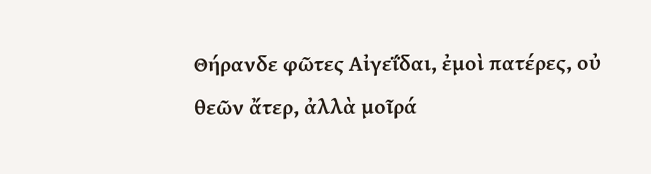Θήρανδε φῶτες Αἰγεΐδαι, ἐμοὶ πατέρες, οὐ θεῶν ἄτερ, ἀλλὰ μοῖρά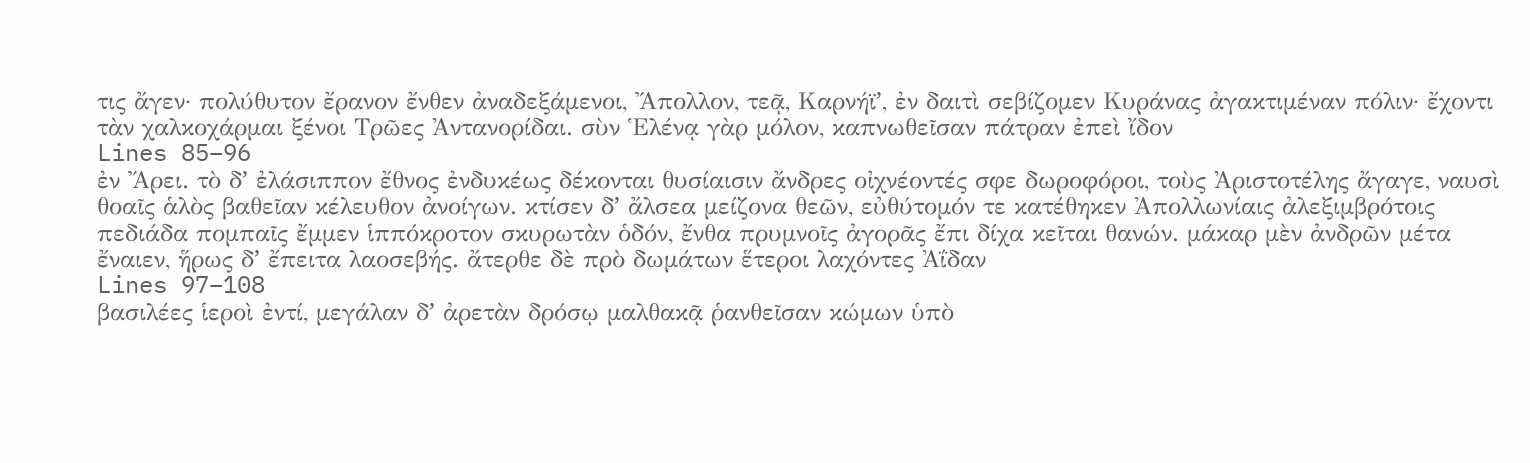τις ἄγεν· πολύθυτον ἔρανον ἔνθεν ἀναδεξάμενοι, Ἄπολλον, τεᾷ, Καρνήϊʼ, ἐν δαιτὶ σεβίζομεν Κυράνας ἀγακτιμέναν πόλιν· ἔχοντι τὰν χαλκοχάρμαι ξένοι Τρῶες Ἀντανορίδαι. σὺν Ἑλένᾳ γὰρ μόλον, καπνωθεῖσαν πάτραν ἐπεὶ ἴδον
Lines 85–96
ἐν Ἄρει. τὸ δʼ ἐλάσιππον ἔθνος ἐνδυκέως δέκονται θυσίαισιν ἄνδρες οἰχνέοντές σφε δωροφόροι, τοὺς Ἀριστοτέλης ἄγαγε, ναυσὶ θοαῖς ἁλὸς βαθεῖαν κέλευθον ἀνοίγων. κτίσεν δʼ ἄλσεα μείζονα θεῶν, εὐθύτομόν τε κατέθηκεν Ἀπολλωνίαις ἀλεξιμβρότοις πεδιάδα πομπαῖς ἔμμεν ἱππόκροτον σκυρωτὰν ὁδόν, ἔνθα πρυμνοῖς ἀγορᾶς ἔπι δίχα κεῖται θανών. μάκαρ μὲν ἀνδρῶν μέτα ἔναιεν, ἥρως δʼ ἔπειτα λαοσεβής. ἄτερθε δὲ πρὸ δωμάτων ἕτεροι λαχόντες Ἀΐδαν
Lines 97–108
βασιλέες ἱεροὶ ἐντί, μεγάλαν δʼ ἀρετὰν δρόσῳ μαλθακᾷ ῥανθεῖσαν κώμων ὑπὸ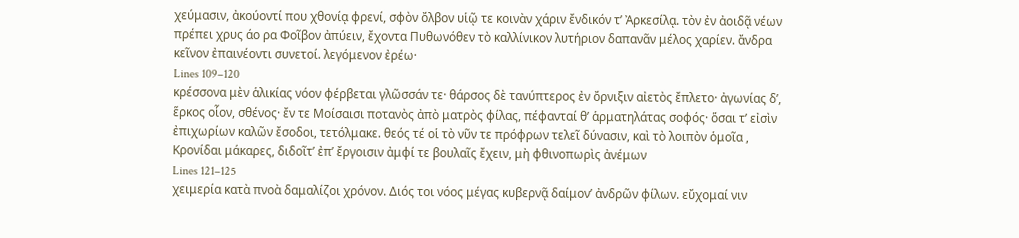χεύμασιν, ἀκούοντί που χθονίᾳ φρενί, σφὸν ὄλβον υἱῷ τε κοινὰν χάριν ἔνδικόν τʼ Ἀρκεσίλᾳ. τὸν ἐν ἀοιδᾷ νέων πρέπει χρυς άο ρα Φοῖβον ἀπύειν, ἔχοντα Πυθωνόθεν τὸ καλλίνικον λυτήριον δαπανᾶν μέλος χαρίεν. ἄνδρα κεῖνον ἐπαινέοντι συνετοί. λεγόμενον ἐρέω·
Lines 109–120
κρέσσονα μὲν ἁλικίας νόον φέρβεται γλῶσσάν τε· θάρσος δὲ τανύπτερος ἐν ὄρνιξιν αἰετὸς ἔπλετο· ἀγωνίας δʼ, ἕρκος οἷον, σθένος· ἔν τε Μοίσαισι ποτανὸς ἀπὸ ματρὸς φίλας, πέφανταί θʼ ἁρματηλάτας σοφός· ὅσαι τʼ εἰσὶν ἐπιχωρίων καλῶν ἔσοδοι, τετόλμακε. θεός τέ οἱ τὸ νῦν τε πρόφρων τελεῖ δύνασιν, καὶ τὸ λοιπὸν ὁμοῖα , Κρονίδαι μάκαρες, διδοῖτʼ ἐπʼ ἔργοισιν ἀμφί τε βουλαῖς ἔχειν, μὴ φθινοπωρὶς ἀνέμων
Lines 121–125
χειμερία κατὰ πνοὰ δαμαλίζοι χρόνον. Διός τοι νόος μέγας κυβερνᾷ δαίμονʼ ἀνδρῶν φίλων. εὔχομαί νιν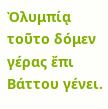Ὀλυμπίᾳ τοῦτο δόμεν γέρας ἔπι Βάττου γένει.